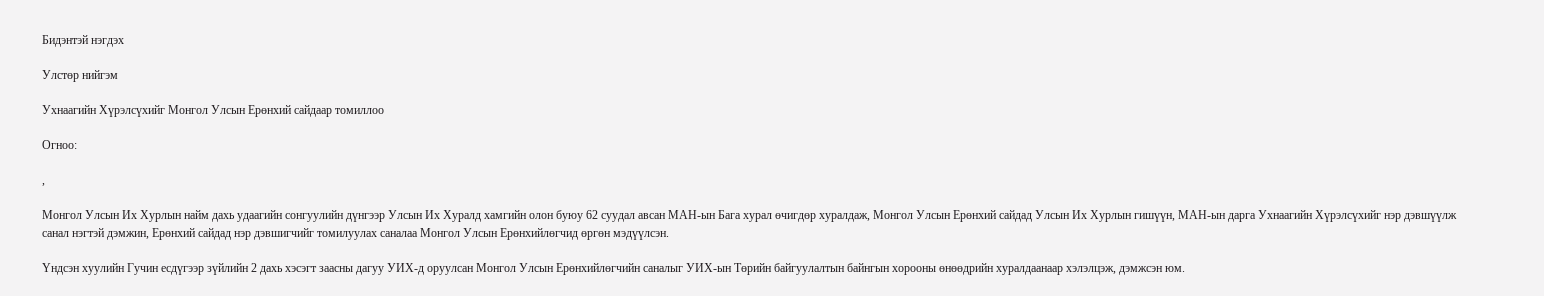Бидэнтэй нэгдэх

Улстөр нийгэм

Ухнаагийн Хүрэлсүхийг Монгол Улсын Ерөнхий сайдаар томиллоо

Огноо:

,

Монгол Улсын Их Хурлын найм дахь удаагийн сонгуулийн дүнгээр Улсын Их Хуралд хамгийн олон буюу 62 суудал авсан МАН-ын Бага хурал өчигдөр хуралдаж, Монгол Улсын Ерөнхий сайдад Улсын Их Хурлын гишүүн, МАН-ын дарга Ухнаагийн Хүрэлсүхийг нэр дэвшүүлж санал нэгтэй дэмжин, Ерөнхий сайдад нэр дэвшигчийг томилуулах саналаа Монгол Улсын Ерөнхийлөгчид өргөн мэдүүлсэн.

Үндсэн хуулийн Гучин есдүгээр зүйлийн 2 дахь хэсэгт заасны дагуу УИХ-д оруулсан Монгол Улсын Ерөнхийлөгчийн саналыг УИХ-ын Төрийн байгуулалтын байнгын хорооны өнөөдрийн хуралдаанаар хэлэлцэж, дэмжсэн юм.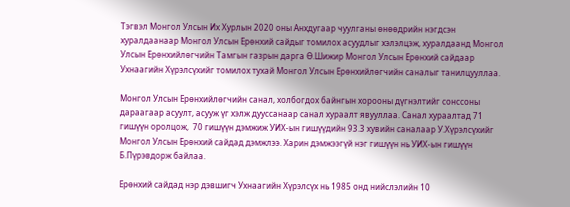Тэгвэл Монгол Улсын Их Хурлын 2020 оны Анхдугаар чуулганы өнөөдрийн нэгдсэн хуралдаанаар Монгол Улсын Ерөнхий сайдыг томилох асуудлыг хэлэлцэж, хуралдаанд Монгол Улсын Ерөнхийлөгчийн Тамгын газрын дарга Ө.Шижир Монгол Улсын Ерөнхий сайдаар Ухнаагийн Хүрэлсүхийг томилох тухай Монгол Улсын Ерөнхийлөгчийн саналыг танилцууллаа.

Монгол Улсын Ерөнхийлөгчийн санал, холбогдох байнгын хорооны дүгнэлтийг сонссоны дараагаар асуулт, асууж үг хэлж дууссанаар санал хураалт явууллаа. Санал хураалтад 71 гишүүн оролцож,  70 гишүүн дэмжиж УИХ-ын гишүүдийн 93.3 хувийн саналаар У.Хүрэлсүхийг Монгол Улсын Ерөнхий сайдад дэмжлээ. Харин дэмжээгүй нэг гишүүн нь УИХ-ын гишүүн Б.Пүрэвдорж байлаа.

Ерөнхий сайдад нэр дэвшигч Ухнаагийн Хүрэлсүх нь 1985 онд нийслэлийн 10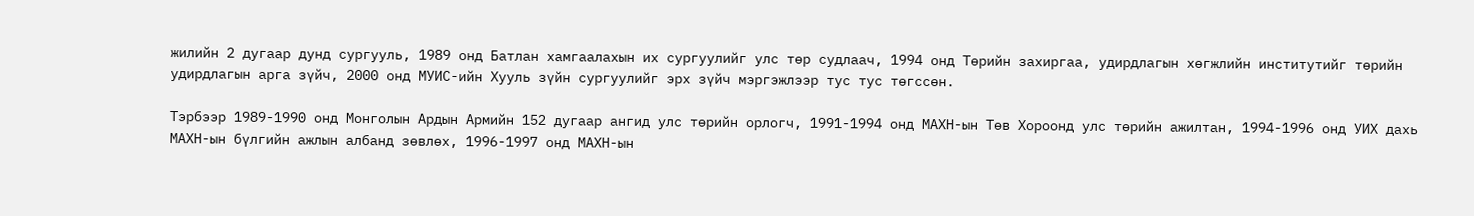жилийн 2 дугаар дунд сургууль, 1989 онд Батлан хамгаалахын их сургуулийг улс төр судлаач, 1994 онд Төрийн захиргаа, удирдлагын хөгжлийн институтийг төрийн удирдлагын арга зүйч, 2000 онд МУИС-ийн Хууль зүйн сургуулийг эрх зүйч мэргэжлээр тус тус төгссөн.

Тэрбээр 1989-1990 онд Монголын Ардын Армийн 152 дугаар ангид улс төрийн орлогч, 1991-1994 онд МАХН-ын Төв Хороонд улс төрийн ажилтан, 1994-1996 онд УИХ дахь МАХН-ын бүлгийн ажлын албанд зөвлөх, 1996-1997 онд МАХН-ын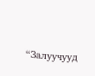“Залуучууд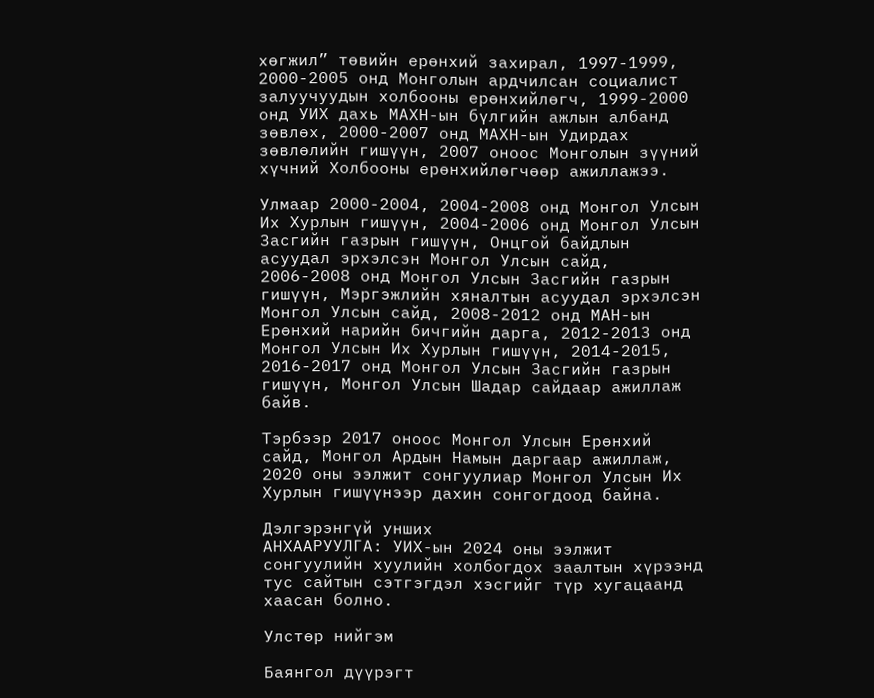хөгжил” төвийн ерөнхий захирал, 1997-1999, 2000-2005 онд Монголын ардчилсан социалист залуучуудын холбооны ерөнхийлөгч, 1999-2000 онд УИХ дахь МАХН-ын бүлгийн ажлын албанд зөвлөх, 2000-2007 онд МАХН-ын Удирдах зөвлөлийн гишүүн, 2007 оноос Монголын зүүний хүчний Холбооны ерөнхийлөгчөөр ажиллажээ.

Улмаар 2000-2004, 2004-2008 онд Монгол Улсын Их Хурлын гишүүн, 2004-2006 онд Монгол Улсын Засгийн газрын гишүүн, Онцгой байдлын асуудал эрхэлсэн Монгол Улсын сайд, 2006-2008 онд Монгол Улсын Засгийн газрын гишүүн, Мэргэжлийн хяналтын асуудал эрхэлсэн Монгол Улсын сайд, 2008-2012 онд МАН-ын Ерөнхий нарийн бичгийн дарга, 2012-2013 онд Монгол Улсын Их Хурлын гишүүн, 2014-2015, 2016-2017 онд Монгол Улсын Засгийн газрын гишүүн, Монгол Улсын Шадар сайдаар ажиллаж байв.

Тэрбээр 2017 оноос Монгол Улсын Ерөнхий сайд, Монгол Ардын Намын даргаар ажиллаж, 2020 оны ээлжит сонгуулиар Монгол Улсын Их Хурлын гишүүнээр дахин сонгогдоод байна.

Дэлгэрэнгүй унших
АНХААРУУЛГА: УИХ-ын 2024 оны ээлжит сонгуулийн хуулийн холбогдох заалтын хүрээнд тус сайтын сэтгэгдэл хэсгийг түр хугацаанд хаасан болно.

Улстөр нийгэм

Баянгол дүүрэгт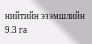нийтийн эзэмшлийн 9.3 га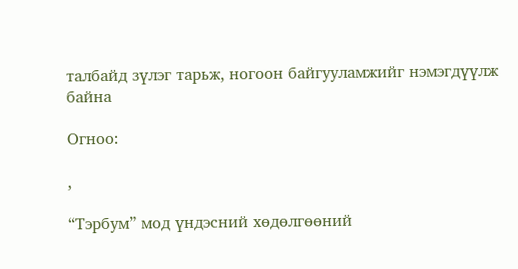талбайд зүлэг тарьж, ногоон байгууламжийг нэмэгдүүлж байна

Огноо:

,

“Тэрбум” мод үндэсний хөдөлгөөний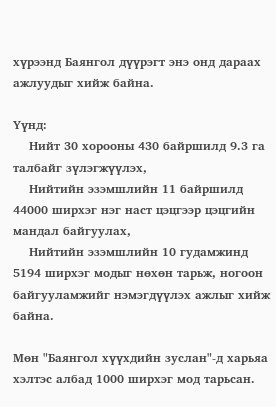хүрээнд Баянгол дүүрэгт энэ онд дараах ажлуудыг хийж байна.

Үүнд:
    Нийт 30 хорооны 430 байршилд 9.3 га талбайг зүлэгжүүлэх,
    Нийтийн эзэмшлийн 11 байршилд 44000 ширхэг нэг наст цэцгээр цэцгийн мандал байгуулах,
    Нийтийн эзэмшлийн 10 гудамжинд 5194 ширхэг модыг нөхөн тарьж, ногоон байгууламжийг нэмэгдүүлэх ажлыг хийж байна.

Мөн "Баянгол хүүхдийн зуслан"-д харьяа хэлтэс албад 1000 ширхэг мод тарьсан.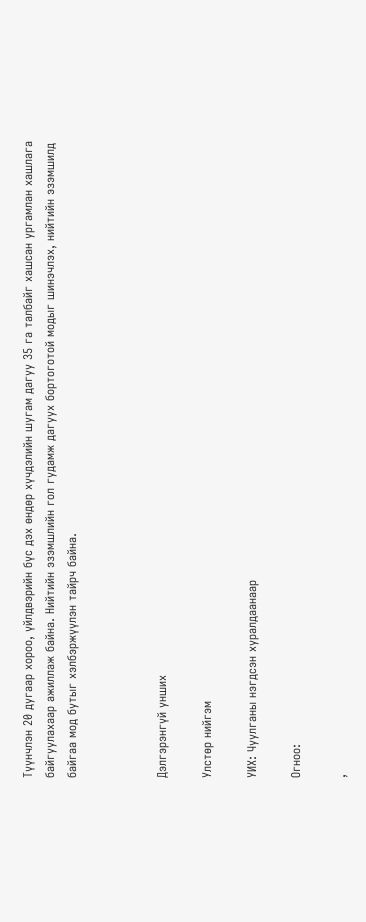Түүнчлэн 20 дугаар хороо, үйлдвэрийн бүс дэх өндөр хүчдэлийн шугам дагуу 35 га талбайг хашсан ургамлан хашлага байгуулахаар ажиллаж байна. Нийтийн эзэмшлийн гол гудамж дагуух бортоготой модыг шинэчлэх, нийтийн эзэмшилд байгаа мод бутыг хэлбэржүүлэн тайрч байна.



Дэлгэрэнгүй унших

Улстөр нийгэм

УИХ: Чуулганы нэгдсэн хуралдаанаар

Огноо:

,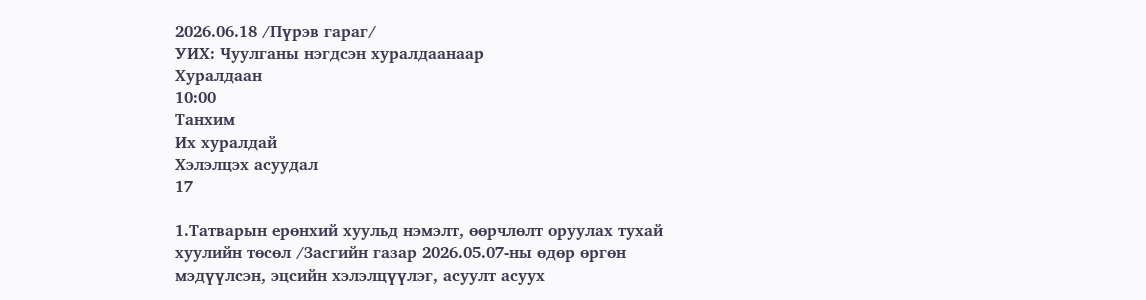2026.06.18 /Пүрэв гараг/
УИХ: Чуулганы нэгдсэн хуралдаанаар
Хуралдаан
10:00
Танхим
Их хуралдай
Хэлэлцэх асуудал
17

1.Татварын ерөнхий хуульд нэмэлт, өөрчлөлт оруулах тухай хуулийн төсөл /Засгийн газар 2026.05.07-ны өдөр өргөн мэдүүлсэн, эцсийн хэлэлцүүлэг, асуулт асуух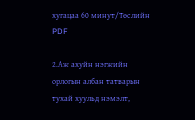хугацаа 60 минут/Төслийн PDF

2.Аж ахуйн нэгжийн орлогын албан татварын тухай хуульд нэмэлт,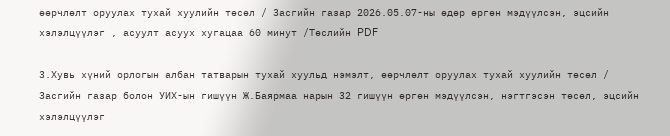өөрчлөлт оруулах тухай хуулийн төсөл / Засгийн газар 2026.05.07-ны өдөр өргөн мэдүүлсэн, эцсийн хэлэлцүүлэг , асуулт асуух хугацаа 60 минут /Төслийн PDF

3.Хувь хүний орлогын албан татварын тухай хуульд нэмэлт, өөрчлөлт оруулах тухай хуулийн төсөл / Засгийн газар болон УИХ-ын гишүүн Ж.Баярмаа нарын 32 гишүүн өргөн мэдүүлсэн, нэгтгэсэн төсөл, эцсийн хэлэлцүүлэг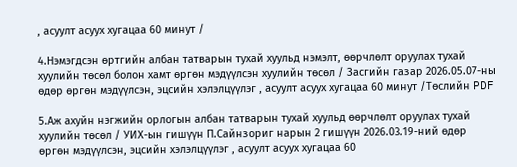, асуулт асуух хугацаа 60 минут /

4.Нэмэгдсэн өртгийн албан татварын тухай хуульд нэмэлт, өөрчлөлт оруулах тухай хуулийн төсөл болон хамт өргөн мэдүүлсэн хуулийн төсөл / Засгийн газар 2026.05.07-ны өдөр өргөн мэдүүлсэн, эцсийн хэлэлцүүлэг , асуулт асуух хугацаа 60 минут /Төслийн PDF

5.Аж ахуйн нэгжийн орлогын албан татварын тухай хуульд өөрчлөлт оруулах тухай хуулийн төсөл / УИХ-ын гишүүн П.Сайнзориг нарын 2 гишүүн 2026.03.19-ний өдөр өргөн мэдүүлсэн, эцсийн хэлэлцүүлэг , асуулт асуух хугацаа 60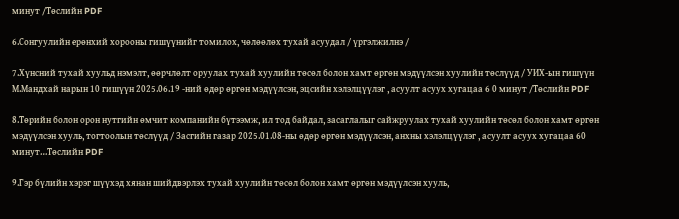минут /Төслийн PDF

6.Сонгуулийн ерөнхий хорооны гишүүнийг томилох, чөлөөлөх тухай асуудал / үргэлжилнэ /

7.Хүнсний тухай хуульд нэмэлт, өөрчлөлт оруулах тухай хуулийн төсөл болон хамт өргөн мэдүүлсэн хуулийн төслүүд / УИХ-ын гишүүн М.Мандхай нарын 10 гишүүн 2025.06.19 -ний өдөр өргөн мэдүүлсэн, эцсийн хэлэлцүүлэг , асуулт асуух хугацаа 6 0 минут /Төслийн PDF

8.Төрийн болон орон нутгийн өмчит компанийн бүтээмж, ил тод байдал, засаглалыг сайжруулах тухай хуулийн төсөл болон хамт өргөн мэдүүлсэн хууль, тогтоолын төслүүд / Засгийн газар 2025.01.08-ны өдөр өргөн мэдүүлсэн, анхны хэлэлцүүлэг , асуулт асуух хугацаа 60 минут…Төслийн PDF

9.Гэр бүлийн хэрэг шүүхэд хянан шийдвэрлэх тухай хуулийн төсөл болон хамт өргөн мэдүүлсэн хууль,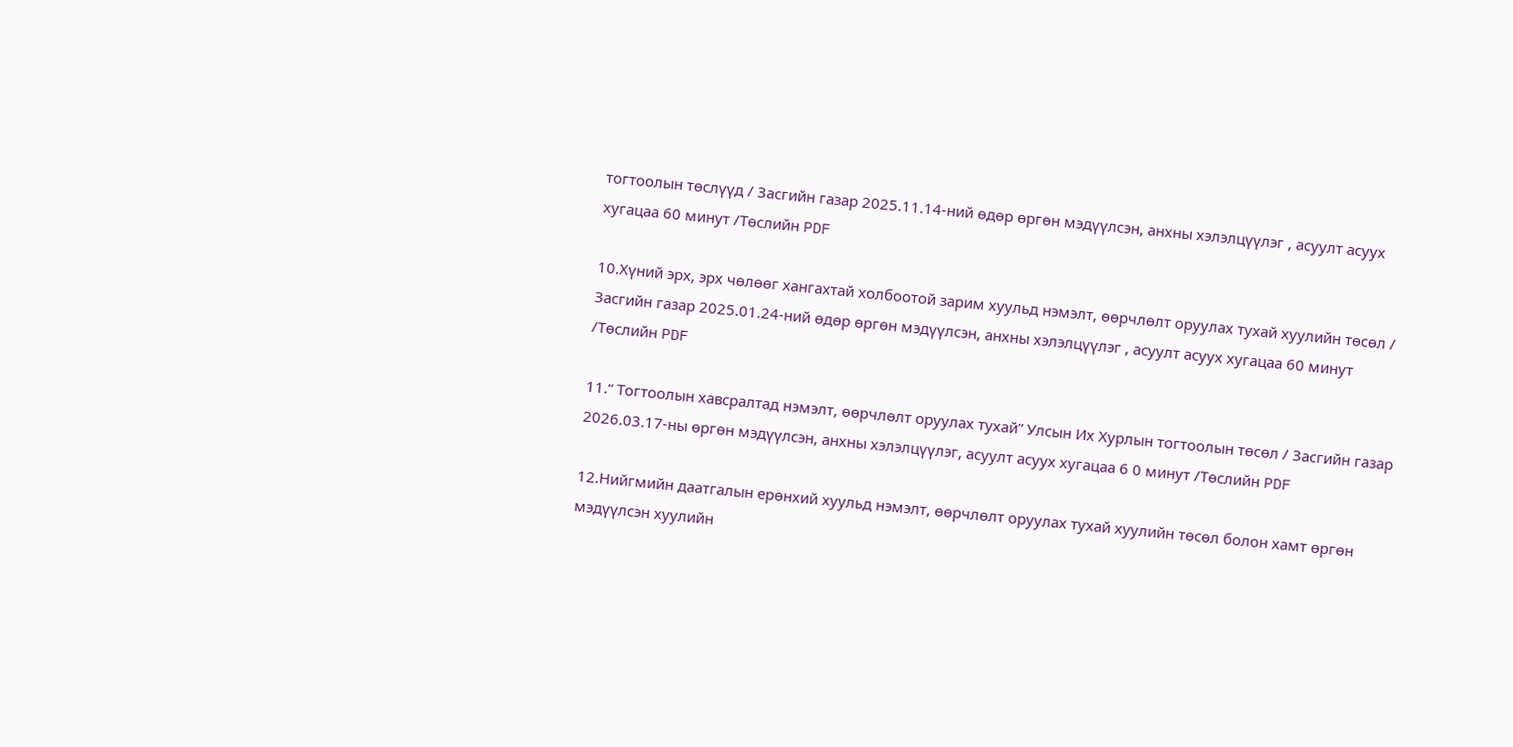тогтоолын төслүүд / Засгийн газар 2025.11.14-ний өдөр өргөн мэдүүлсэн, анхны хэлэлцүүлэг , асуулт асуух хугацаа 60 минут /Төслийн PDF

10.Хүний эрх, эрх чөлөөг хангахтай холбоотой зарим хуульд нэмэлт, өөрчлөлт оруулах тухай хуулийн төсөл / Засгийн газар 2025.01.24-ний өдөр өргөн мэдүүлсэн, анхны хэлэлцүүлэг , асуулт асуух хугацаа 60 минут /Төслийн PDF

11.“ Тогтоолын хавсралтад нэмэлт, өөрчлөлт оруулах тухай” Улсын Их Хурлын тогтоолын төсөл / Засгийн газар 2026.03.17-ны өргөн мэдүүлсэн, анхны хэлэлцүүлэг, асуулт асуух хугацаа 6 0 минут /Төслийн PDF

12.Нийгмийн даатгалын ерөнхий хуульд нэмэлт, өөрчлөлт оруулах тухай хуулийн төсөл болон хамт өргөн мэдүүлсэн хуулийн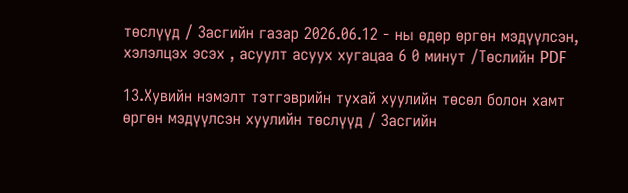төслүүд / Засгийн газар 2026.06.12 - ны өдөр өргөн мэдүүлсэн, хэлэлцэх эсэх , асуулт асуух хугацаа 6 0 минут /Төслийн PDF

13.Хувийн нэмэлт тэтгэврийн тухай хуулийн төсөл болон хамт өргөн мэдүүлсэн хуулийн төслүүд / Засгийн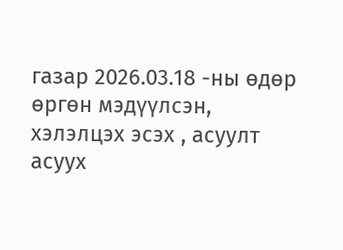газар 2026.03.18 -ны өдөр өргөн мэдүүлсэн, хэлэлцэх эсэх , асуулт асуух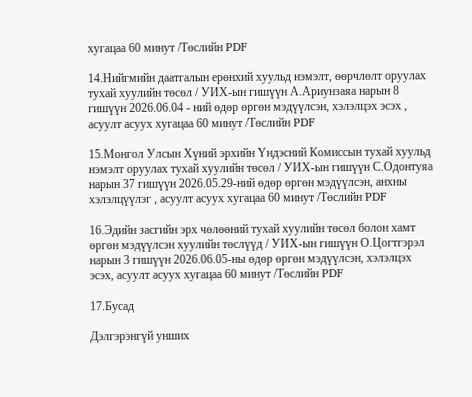хугацаа 60 минут /Төслийн PDF

14.Нийгмийн даатгалын ерөнхий хуульд нэмэлт, өөрчлөлт оруулах тухай хуулийн төсөл / УИХ-ын гишүүн А.Ариунзаяа нарын 8 гишүүн 2026.06.04 - ний өдөр өргөн мэдүүлсэн, хэлэлцэх эсэх , асуулт асуух хугацаа 60 минут /Төслийн PDF

15.Монгол Улсын Хүний эрхийн Үндэсний Комиссын тухай хуульд нэмэлт оруулах тухай хуулийн төсөл / УИХ-ын гишүүн С.Одонтуяа нарын 37 гишүүн 2026.05.29-ний өдөр өргөн мэдүүлсэн, анхны хэлэлцүүлэг , асуулт асуух хугацаа 60 минут /Төслийн PDF

16.Эдийн засгийн эрх чөлөөний тухай хуулийн төсөл болон хамт өргөн мэдүүлсэн хуулийн төслүүд / УИХ-ын гишүүн О.Цогтгэрэл нарын 3 гишүүн 2026.06.05-ны өдөр өргөн мэдүүлсэн, хэлэлцэх эсэх, асуулт асуух хугацаа 60 минут /Төслийн PDF

17.Бусад

Дэлгэрэнгүй унших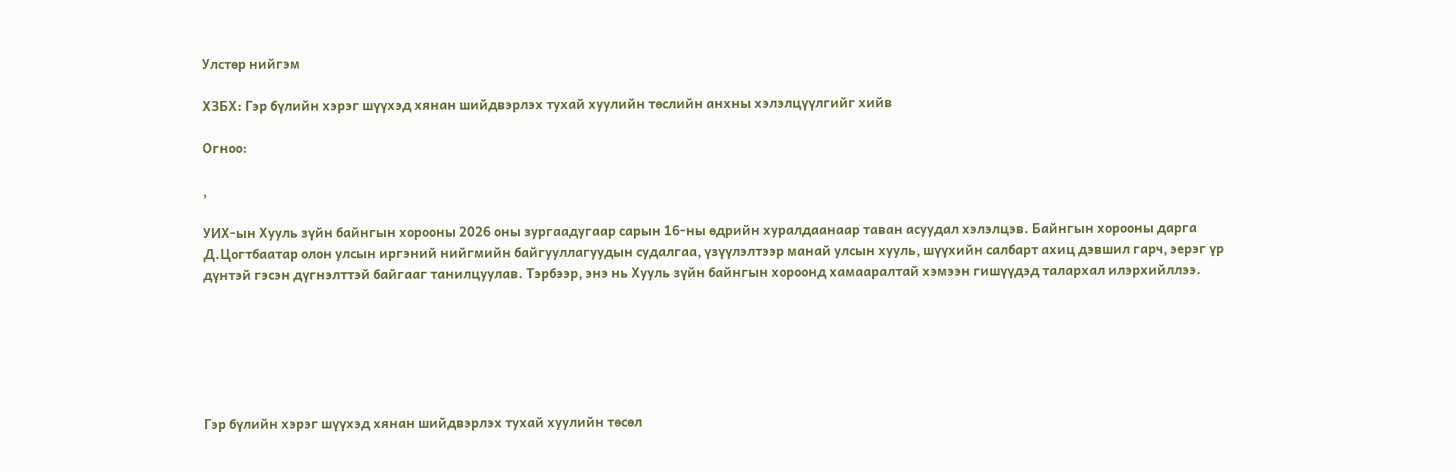Улстөр нийгэм

ХЗБХ: Гэр бүлийн хэрэг шүүхэд хянан шийдвэрлэх тухай хуулийн төслийн анхны хэлэлцүүлгийг хийв

Огноо:

,

УИХ-ын Хууль зүйн байнгын хорооны 2026 оны зургаадугаар сарын 16-ны өдрийн хуралдаанаар таван асуудал хэлэлцэв. Байнгын хорооны дарга Д.Цогтбаатар олон улсын иргэний нийгмийн байгууллагуудын судалгаа, үзүүлэлтээр манай улсын хууль, шүүхийн салбарт ахиц дэвшил гарч, эерэг үр дүнтэй гэсэн дүгнэлттэй байгааг танилцуулав. Тэрбээр, энэ нь Хууль зүйн байнгын хороонд хамааралтай хэмээн гишүүдэд талархал илэрхийллээ.






Гэр бүлийн хэрэг шүүхэд хянан шийдвэрлэх тухай хуулийн төсөл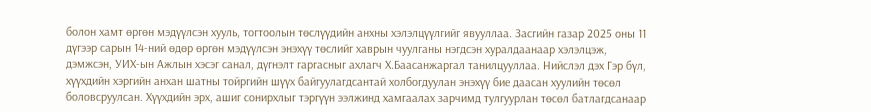болон хамт өргөн мэдүүлсэн хууль, тогтоолын төслүүдийн анхны хэлэлцүүлгийг явууллаа. Засгийн газар 2025 оны 11 дүгээр сарын 14-ний өдөр өргөн мэдүүлсэн энэхүү төслийг хаврын чуулганы нэгдсэн хуралдаанаар хэлэлцэж, дэмжсэн, УИХ-ын Ажлын хэсэг санал, дүгнэлт гаргасныг ахлагч Х.Баасанжаргал танилцууллаа. Нийслэл дэх Гэр бүл, хүүхдийн хэргийн анхан шатны тойргийн шүүх байгуулагдсантай холбогдуулан энэхүү бие даасан хуулийн төсөл боловсруулсан. Хүүхдийн эрх, ашиг сонирхлыг тэргүүн ээлжинд хамгаалах зарчимд тулгуурлан төсөл батлагдсанаар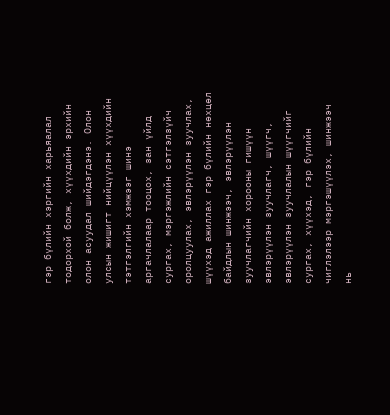гэр бүлийн хэргийн харьяалал тодорхой болж, хүүхдийн эрхийн олон асуудал шийдэгдэнэ. Олон улсын жишигт нийцүүлэн хүүхдийн тэтгэлгийн хэмжээг шинэ аргачлалаар тооцох, зан үйлд сургах, мэргэжлийн сэтгэлзүйч оролцуулах, эвлэрүүлэн зуучлах, шүүхэд ажиллах гэр бүлийн нөхцөл байдлын шинжээч, эвлэрүүлэн зуучлагчийн хорооны гишүүн эвлэрүүлэн зуучлагч, шүүгч, эвлэрүүлэн зуучлалын шүүгчийг сургах, хүүхэд, гэр бүлийн чиглэлээр мэргэшүүлэх, шинжээч нь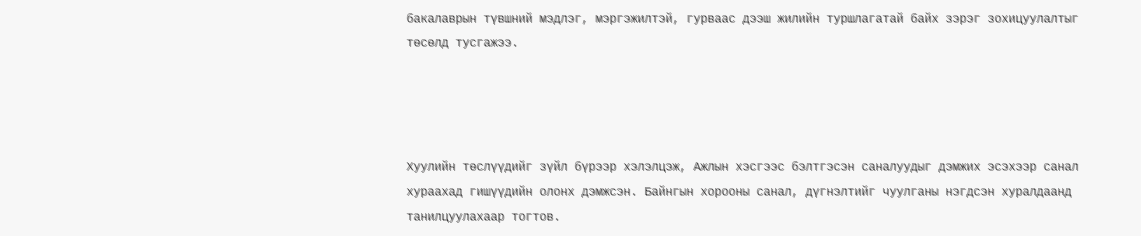бакалаврын түвшний мэдлэг, мэргэжилтэй, гурваас дээш жилийн туршлагатай байх зэрэг зохицуулалтыг төсөлд тусгажээ.




Хуулийн төслүүдийг зүйл бүрээр хэлэлцэж, Ажлын хэсгээс бэлтгэсэн саналуудыг дэмжих эсэхээр санал хураахад гишүүдийн олонх дэмжсэн. Байнгын хорооны санал, дүгнэлтийг чуулганы нэгдсэн хуралдаанд танилцуулахаар тогтов.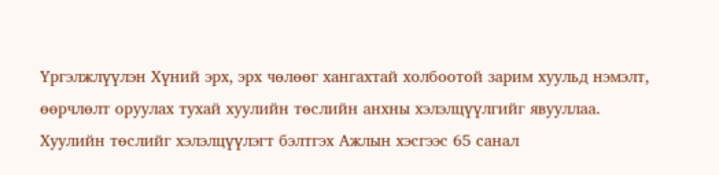Үргэлжлүүлэн Хүний эрх, эрх чөлөөг хангахтай холбоотой зарим хуульд нэмэлт, өөрчлөлт оруулах тухай хуулийн төслийн анхны хэлэлцүүлгийг явууллаа. Хуулийн төслийг хэлэлцүүлэгт бэлтгэх Ажлын хэсгээс 65 санал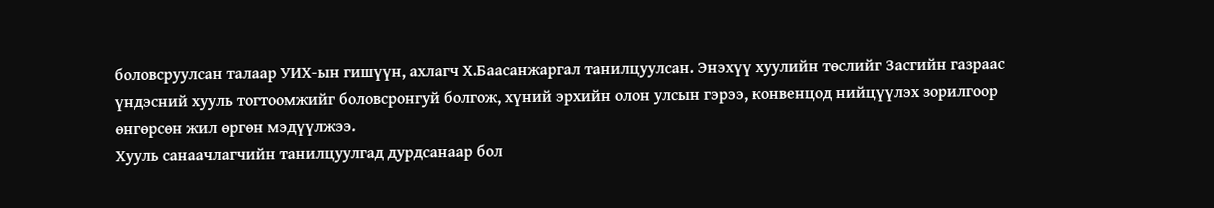боловсруулсан талаар УИХ-ын гишүүн, ахлагч Х.Баасанжаргал танилцуулсан. Энэхүү хуулийн төслийг Засгийн газраас үндэсний хууль тогтоомжийг боловсронгуй болгож, хүний эрхийн олон улсын гэрээ, конвенцод нийцүүлэх зорилгоор өнгөрсөн жил өргөн мэдүүлжээ.
Хууль санаачлагчийн танилцуулгад дурдсанаар бол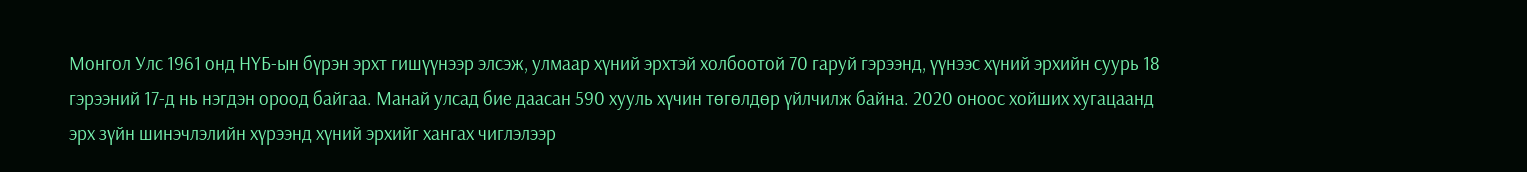Монгол Улс 1961 онд НҮБ-ын бүрэн эрхт гишүүнээр элсэж, улмаар хүний эрхтэй холбоотой 70 гаруй гэрээнд, үүнээс хүний эрхийн суурь 18 гэрээний 17-д нь нэгдэн ороод байгаа. Манай улсад бие даасан 590 хууль хүчин төгөлдөр үйлчилж байна. 2020 оноос хойших хугацаанд эрх зүйн шинэчлэлийн хүрээнд хүний эрхийг хангах чиглэлээр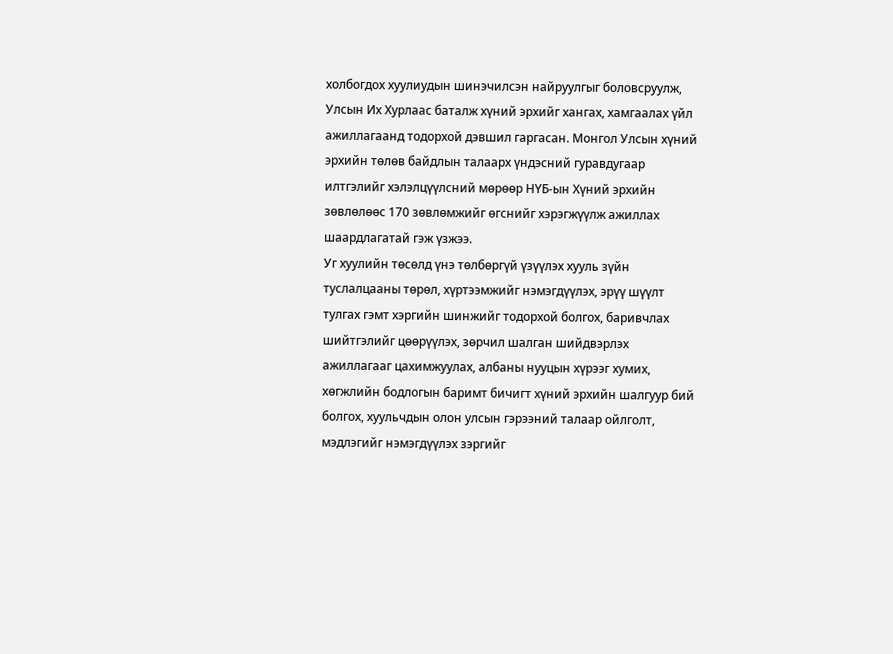холбогдох хуулиудын шинэчилсэн найруулгыг боловсруулж, Улсын Их Хурлаас баталж хүний эрхийг хангах, хамгаалах үйл ажиллагаанд тодорхой дэвшил гаргасан. Монгол Улсын хүний эрхийн төлөв байдлын талаарх үндэсний гуравдугаар илтгэлийг хэлэлцүүлсний мөрөөр НҮБ-ын Хүний эрхийн зөвлөлөөс 170 зөвлөмжийг өгснийг хэрэгжүүлж ажиллах шаардлагатай гэж үзжээ.
Уг хуулийн төсөлд үнэ төлбөргүй үзүүлэх хууль зүйн туслалцааны төрөл, хүртээмжийг нэмэгдүүлэх, эрүү шүүлт тулгах гэмт хэргийн шинжийг тодорхой болгох, баривчлах шийтгэлийг цөөрүүлэх, зөрчил шалган шийдвэрлэх ажиллагааг цахимжуулах, албаны нууцын хүрээг хумих, хөгжлийн бодлогын баримт бичигт хүний эрхийн шалгуур бий болгох, хуульчдын олон улсын гэрээний талаар ойлголт, мэдлэгийг нэмэгдүүлэх зэргийг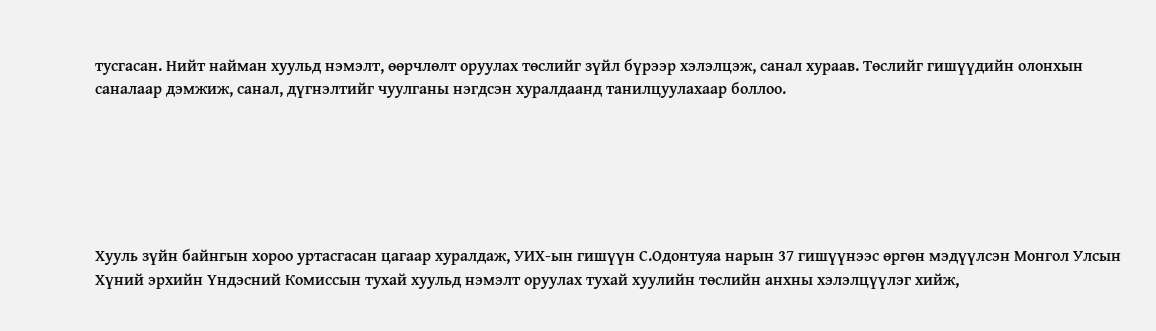тусгасан. Нийт найман хуульд нэмэлт, өөрчлөлт оруулах төслийг зүйл бүрээр хэлэлцэж, санал хураав. Төслийг гишүүдийн олонхын саналаар дэмжиж, санал, дүгнэлтийг чуулганы нэгдсэн хуралдаанд танилцуулахаар боллоо.






Хууль зүйн байнгын хороо уртасгасан цагаар хуралдаж, УИХ-ын гишүүн С.Одонтуяа нарын 37 гишүүнээс өргөн мэдүүлсэн Монгол Улсын Хүний эрхийн Үндэсний Комиссын тухай хуульд нэмэлт оруулах тухай хуулийн төслийн анхны хэлэлцүүлэг хийж,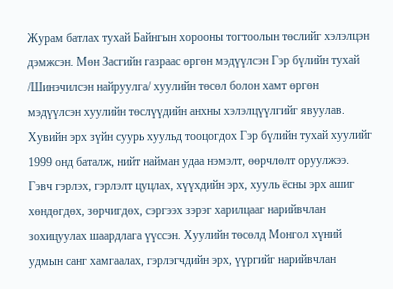Журам батлах тухай Байнгын хорооны тогтоолын төслийг хэлэлцэн дэмжсэн. Мөн Засгийн газраас өргөн мэдүүлсэн Гэр бүлийн тухай /Шинэчилсэн найруулга/ хуулийн төсөл болон хамт өргөн мэдүүлсэн хуулийн төслүүдийн анхны хэлэлцүүлгийг явуулав. Хувийн эрх зүйн суурь хуульд тооцогдох Гэр бүлийн тухай хуулийг 1999 онд баталж, нийт найман удаа нэмэлт, өөрчлөлт оруулжээ. Гэвч гэрлэх, гэрлэлт цуцлах, хүүхдийн эрх, хууль ёсны эрх ашиг хөндөгдөх, зөрчигдөх, сэргээх зэрэг харилцааг нарийвчлан зохицуулах шаардлага үүссэн. Хуулийн төсөлд Монгол хүний удмын санг хамгаалах, гэрлэгчдийн эрх, үүргийг нарийвчлан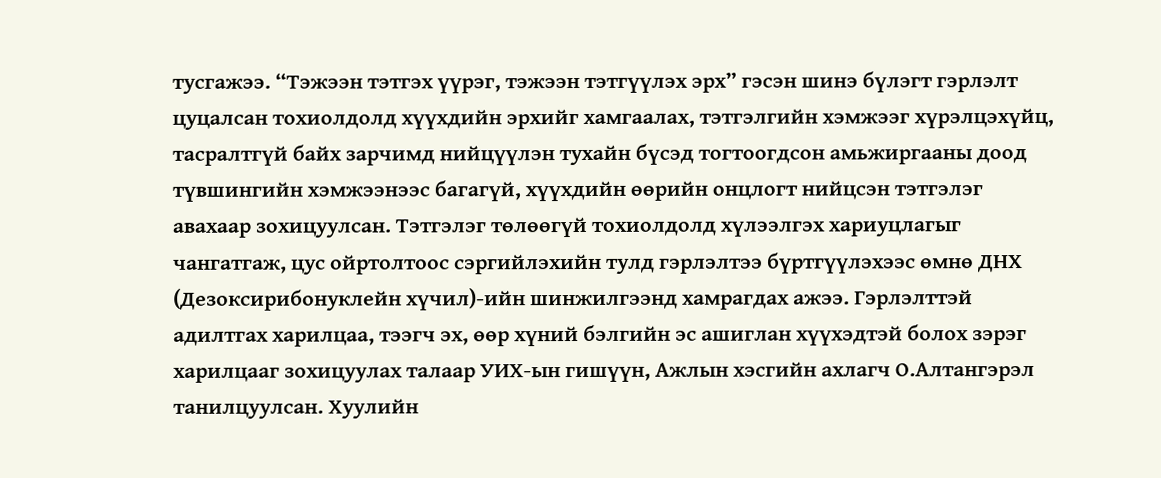тусгажээ. “Тэжээн тэтгэх үүрэг, тэжээн тэтгүүлэх эрх” гэсэн шинэ бүлэгт гэрлэлт цуцалсан тохиолдолд хүүхдийн эрхийг хамгаалах, тэтгэлгийн хэмжээг хүрэлцэхүйц, тасралтгүй байх зарчимд нийцүүлэн тухайн бүсэд тогтоогдсон амьжиргааны доод түвшингийн хэмжээнээс багагүй, хүүхдийн өөрийн онцлогт нийцсэн тэтгэлэг авахаар зохицуулсан. Тэтгэлэг төлөөгүй тохиолдолд хүлээлгэх хариуцлагыг чангатгаж, цус ойртолтоос сэргийлэхийн тулд гэрлэлтээ бүртгүүлэхээс өмнө ДНХ (Дезоксирибонуклейн хүчил)-ийн шинжилгээнд хамрагдах ажээ. Гэрлэлттэй адилтгах харилцаа, тээгч эх, өөр хүний бэлгийн эс ашиглан хүүхэдтэй болох зэрэг харилцааг зохицуулах талаар УИХ-ын гишүүн, Ажлын хэсгийн ахлагч О.Алтангэрэл танилцуулсан. Хуулийн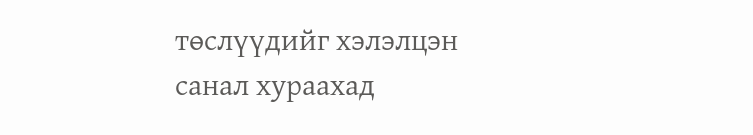төслүүдийг хэлэлцэн санал хураахад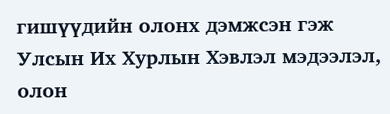гишүүдийн олонх дэмжсэн гэж Улсын Их Хурлын Хэвлэл мэдээлэл, олон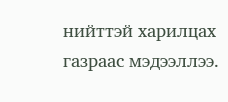нийттэй харилцах газраас мэдээллээ.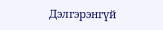Дэлгэрэнгүй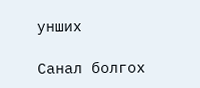унших

Санал болгох